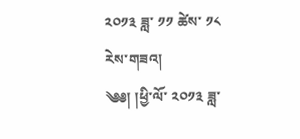༢༠༡༣ ཟླ་ ༡༡ ཚེས་ ༡༨ རེས་གཟའ།
༄༅། །ཕྱི་ལོ་ ༢༠༡༣ ཟླ་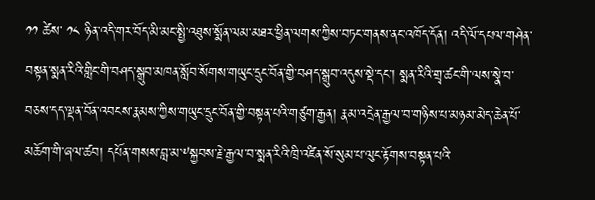༡༡ ཚེས་ ༡༨ ཉིན་འདི་གར་བོད་མི་མང་སྤྱི་འཐུས་སྨོན་ལམ་མཐར་ཕྱིན་ལགས་ཀྱིས་བཏང་གནས་ནང་འཁོད་དོན། འདི་ལོ་དཔལ་གཤེན་བསྟན་སྨན་རིའི་གླིང་གི་བཤད་སྒྲུབ་མཁན་སློབ་སོགས་གཡུང་དྲུང་བོན་གྱི་བཤད་སྒྲུབ་འདུས་སྡེ་དང་། སྨན་རིའི་གྲྭ་ཚང་གི་ལས་སྣེ་བ་བཅས་དད་ལྡན་བོན་འབངས་རྣམས་ཀྱིས་གཡུང་དྲུང་བོན་གྱི་བསྟན་པའི་གཙུག་རྒྱན། རྣམ་འདྲེན་རྒྱལ་བ་གཉིས་པ་མཉམ་མེད་ཆེན་པོ་མཆོག་གི་ཞལ་ཚབ། དཔོན་གསས་བླ་མ་༸སྐྱབས་རྗེ་རྒྱལ་བ་སྨན་རིའི་ཁྲི་འཛིན་སོ་སུམ་པ་ལུང་རྟོགས་བསྟན་པའི་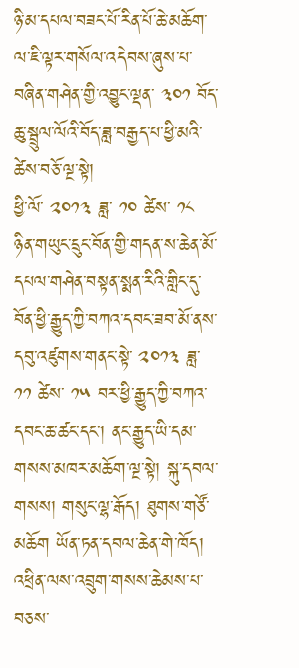ཉི་མ་དཔལ་བཟང་པོ་རིན་པོ་ཆེ་མཆོག་ལ་ཇི་ལྟར་གསོལ་འདེབས་ཞུས་པ་བཞིན་གཤེན་གྱི་འབྱུང་ལྡན་ ༣༠༡ བོད་ཆུ་སྦྲུལ་ལོའི་བོད་ཟླ་བརྒྱད་པ་ཕྱི་མའི་ཚེས་བཅོ་ལྔ་སྟེ།
ཕྱི་ལོ་ ༢༠༡༣ ཟླ་ ༡༠ ཚེས་ ༡༨ ཉིན་གཡུང་དྲུང་བོན་གྱི་གདན་ས་ཆེན་མོ་དཔལ་གཤེན་བསྟན་སྨན་རིའི་གླིང་དུ་བོན་ཕྱི་རྒྱུད་ཀྱི་བཀའ་དབང་ཟབ་མོ་ནས་དབུ་འཛུགས་གནང་སྟེ་ ༢༠༡༣ ཟླ་ ༡༡ ཚེས་ ༡༥ བར་ཕྱི་རྒྱུད་ཀྱི་བཀའ་དབང་ཆ་ཚང་དང་། ནང་རྒྱུད་ཡི་དམ་གསས་མཁར་མཆོག་ལྔ་སྟེ། སྐུ་དབལ་གསས། གསུང་ལྷ་རྒོད། ཐུགས་གཙོ་མཆོག ཡོན་ཏན་དབལ་ཆེན་གེ་ཁོད། འཕྲིན་ལས་འབྲུག་གསས་ཆེམས་པ་བཅས་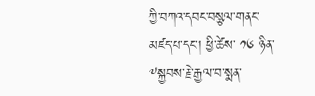ཀྱི་བཀའ་དབང་བསྩལ་གནང་མཛད་པ་དང་། ཕྱི་ཚེས་ ༡༦ ཉིན་༸སྐྱབས་རྗེ་རྒྱལ་བ་སྨན་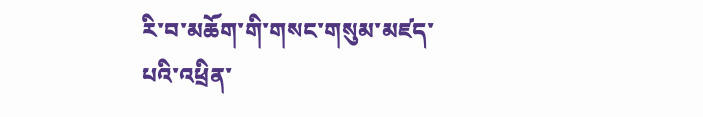རི་བ་མཆོག་གི་གསང་གསུམ་མཛད་པའི་འཕྲིན་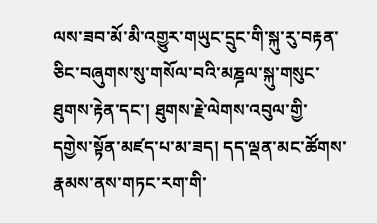ལས་ཟབ་མོ་མི་འགྱུར་གཡུང་དྲུང་གི་སྐུ་རུ་བརྟན་ཅིང་བཞུགས་སུ་གསོལ་བའི་མཎྜལ་སྐུ་གསུང་ཐུགས་རྟེན་དང་། ཐུགས་རྗེ་ལེགས་འབུལ་གྱི་དགྱེས་སྟོན་མཛད་པ་མ་ཟད། དད་ལྡན་མང་ཚོགས་རྣམས་ནས་གཏང་རག་གི་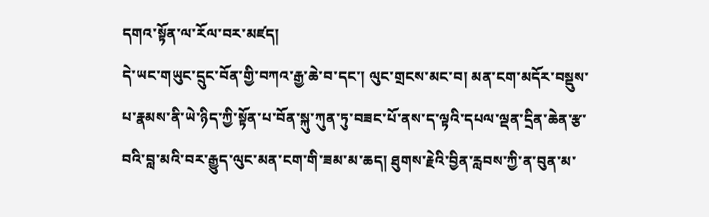དགའ་སྟོན་ལ་རོལ་བར་མཛད།
དེ་ཡང་གཡུང་དྲུང་བོན་གྱི་བཀའ་རྒྱ་ཆེ་བ་དང་། ལུང་གྲངས་མང་བ། མན་ངག་མདོར་བསྡུས་པ་རྣམས་ནི་ཡེ་ཉིད་ཀྱི་སྟོན་པ་བོན་སྐུ་ཀུན་ཏུ་བཟང་པོ་ནས་ད་ལྟའི་དཔལ་ལྡན་དྲིན་ཆེན་རྩ་བའི་བླ་མའི་བར་རྒྱུད་ལུང་མན་ངག་གི་ཟམ་མ་ཆད། ཐུགས་རྗེའི་བྱིན་རླབས་ཀྱི་ན་བུན་མ་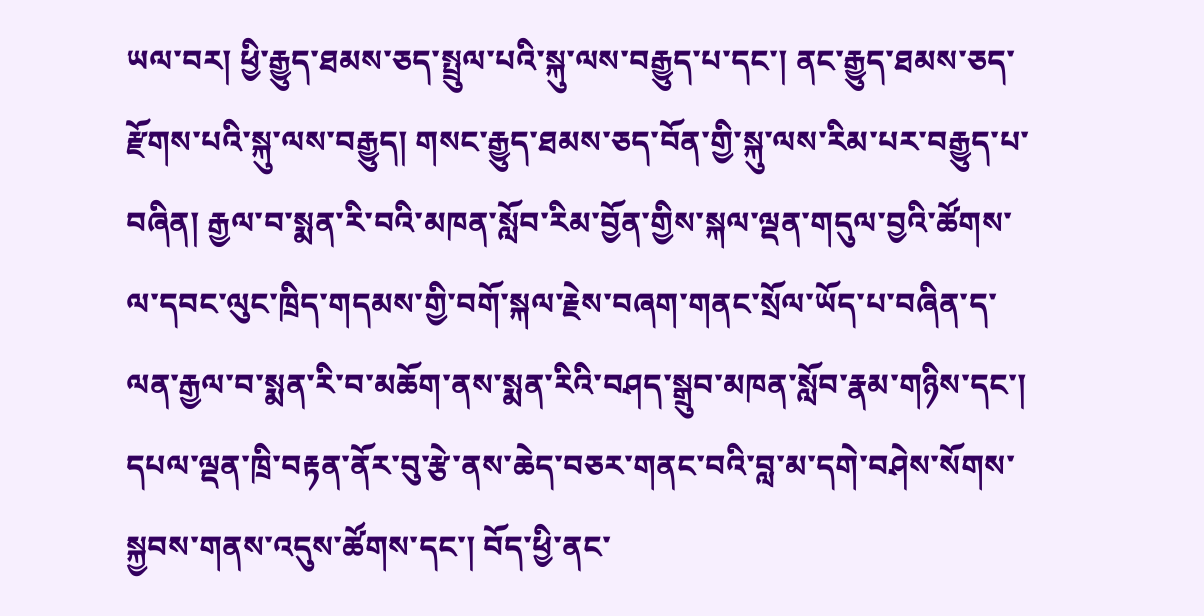ཡལ་བར། ཕྱི་རྒྱུད་ཐམས་ཅད་སྤྲུལ་པའི་སྐུ་ལས་བརྒྱུད་པ་དང་། ནང་རྒྱུད་ཐམས་ཅད་རྫོགས་པའི་སྐུ་ལས་བརྒྱུད། གསང་རྒྱུད་ཐམས་ཅད་བོན་གྱི་སྐུ་ལས་རིམ་པར་བརྒྱུད་པ་བཞིན། རྒྱལ་བ་སྨན་རི་བའི་མཁན་སློབ་རིམ་བྱོན་གྱིས་སྐལ་ལྡན་གདུལ་བྱའི་ཚོགས་ལ་དབང་ལུང་ཁྲིད་གདམས་གྱི་བགོ་སྐལ་རྗེས་བཞག་གནང་སྲོལ་ཡོད་པ་བཞིན་ད་ལན་རྒྱལ་བ་སྨན་རི་བ་མཆོག་ནས་སྨན་རིའི་བཤད་སྒྲུབ་མཁན་སློབ་རྣམ་གཉིས་དང་། དཔལ་ལྡན་ཁྲི་བརྟན་ནོར་བུ་རྩེ་ནས་ཆེད་བཅར་གནང་བའི་བླ་མ་དགེ་བཤེས་སོགས་སྐྱབས་གནས་འདུས་ཚོགས་དང་། བོད་ཕྱི་ནང་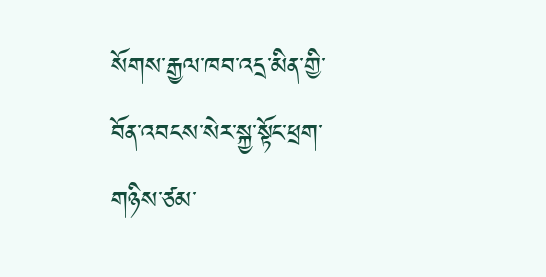སོགས་རྒྱལ་ཁབ་འདྲ་མིན་གྱི་བོན་འབངས་སེར་སྐྱ་སྟོང་ཕྲག་གཉིས་ཙམ་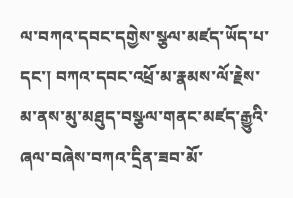ལ་བཀའ་དབང་དགྱེས་སྩལ་མཛད་ཡོད་པ་དང་། བཀའ་དབང་འཕྲོ་མ་རྣམས་ལོ་རྗེས་མ་ནས་མུ་མཐུད་བསྩལ་གནང་མཛད་རྒྱུའི་ཞལ་བཞེས་བཀའ་དྲིན་ཟབ་མོ་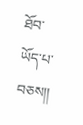ཐོབ་ཡོད་པ་བཅས།།